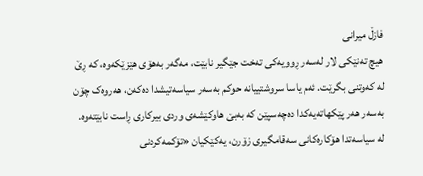فازڵ میرانی
هیچ تەنێکی لار لەسەر ڕوویەکی تەخت جێگیر نابێت، مەگەر بەهۆی هێزێکەوە، کە ڕێ لە کەوتنی بگرێت. ئەم یاسا سروشتییانە حوکم بەسەر سیاسەتیشدا دەکەن، هەروەک چۆن بەسەر هەر پێکهاتەیەکدا دەچەسپێن کە بەبێ هاوکێشەی وردی بیرکاری ڕاست نابێتەوە.
لە سیاسەتدا هۆکارەکانی سەقامگیری زۆرن، یەکێکیان «تۆکمەکردنی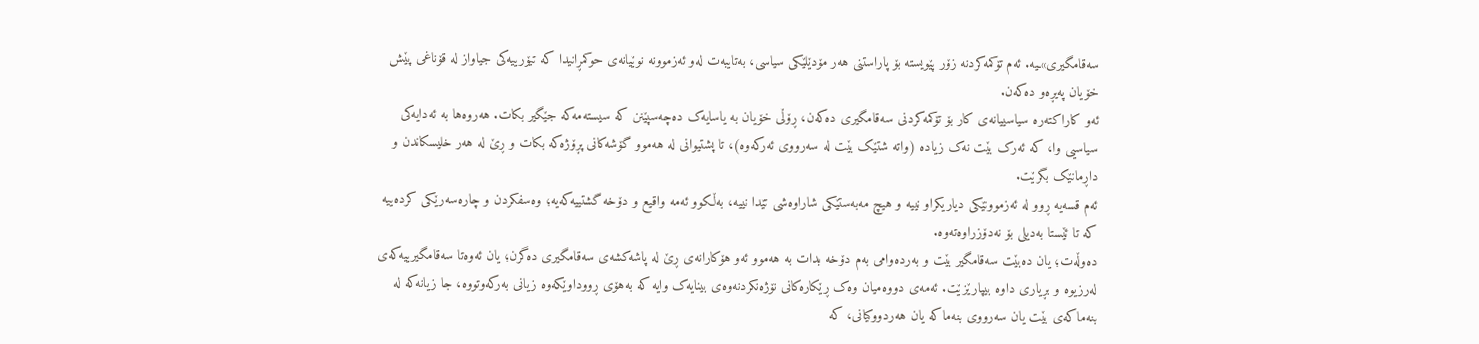سەقامگیری»ـیە. ئەم تۆکمەکردنە زۆر پێویستە بۆ پاراستنی هەر مۆدێلێکی سیاسی، بەتایبەت لەو ئەزموونە نوێیانەی حوکمڕانیدا کە تیۆرییەکی جیاواز لە قۆناغی پێش خۆیان پەیڕەو دەکەن.
ئەو کاراکتەرە سیاسییانەی کار بۆ تۆکمەکردنی سەقامگیری دەکەن، ڕۆڵی خۆیان بە یاسایەک دەچەسپێنن کە سیستەمەکە جێگیر بکات. هەروەها بە ئەدایەکی سیاسیی وا، کە ئەرک بێت نەک زیادە (واتە شتێک بێت لە سەرووی ئەرکەوە)، تا پشتیوانی لە هەموو گۆشەکانی پڕۆژەکە بکات و ڕێ لە هەر خلیسکاندن و داڕمانێک بگرێت.
ئەم قسەیە ڕوو لە ئەزموونێکی دیاریکراو نییە و هیچ مەبەستێکی شاراوەشی تێدا نییە، بەڵکوو ئەمە واقیع و دۆخە گشتییەکەیە؛ وەسفکردن و چارەسەرێکی کردەییە کە تا ئێستا بەدیلی بۆ نەدۆزراوەتەوە.
دەوڵەت؛ یان دەبێت سەقامگیر بێت و بەردەوامی بەم دۆخە بدات بە هەموو ئەو هۆکارانەی ڕێ لە پاشەکشەی سەقامگیری دەگرن؛ یان ئەوەتا سەقامگیرییەکەی لەرزیوە و بڕیاری داوە بیپارێزێت. ئەمەی دووەمیان وەک ڕێکارەکانی نۆژەنکردنەوەی بینایەک وایە کە بەهۆی ڕووداوێکەوە زیانی بەرکەوتووە، جا زیانەکە لە بنەماکەی بێت یان سەرووی بنەماکە یان هەردووکیانی، کە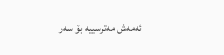ئەمەش مەترسییە بۆ سەر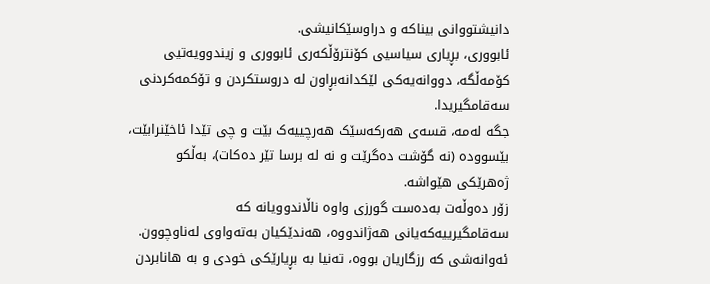دانیشتووانی بیناکە و دراوسێکانیشی.
ئابووری، بڕیاری سیاسیی کۆنترۆڵکەری ئابووری و زیندوویەتیی کۆمەڵگە، دووانەیەکی لێکدانەبڕاون لە دروستکردن و تۆکمەکردنی سەقامگیریدا.
جگە لەمە، قسەی هەرکەسێک هەرچییەک بێت و چی تێدا ئاخێنرابێت، بێسوودە (نە گۆشت دەگرێت و نە لە برسا تێر دەکات)، بەڵکو ژەهرێکی هێواشە.
زۆر دەوڵەت بەدەست گورزی واوە ناڵاندوویانە کە سەقامگیرییەکەیانی هەژاندووە، هەندێکیان بەتەواوی لەناوچوون. ئەوانەشی کە رزگاریان بووە، تەنیا بە بڕیارێکی خودی و بە هانابردن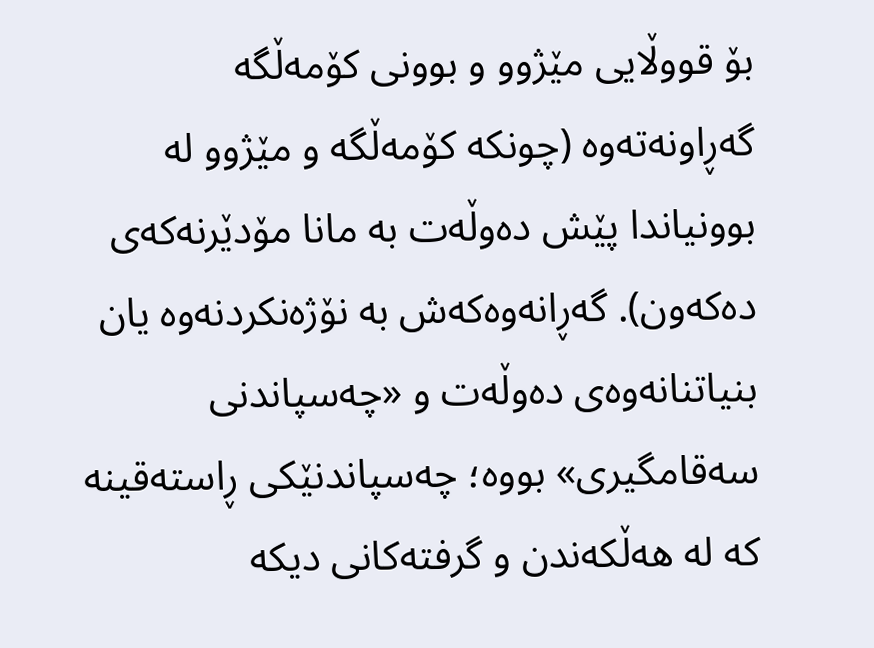بۆ قووڵایی مێژوو و بوونی کۆمەڵگە گەڕاونەتەوە (چونکە کۆمەڵگە و مێژوو لە بوونیاندا پێش دەوڵەت بە مانا مۆدێرنەکەی دەکەون). گەڕانەوەکەش بە نۆژەنکردنەوە یان بنیاتنانەوەی دەوڵەت و «چەسپاندنی سەقامگیری» بووە؛ چەسپاندنێکی ڕاستەقینە کە لە هەڵکەندن و گرفتەکانی دیکە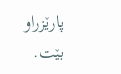پارێزراو بێت.